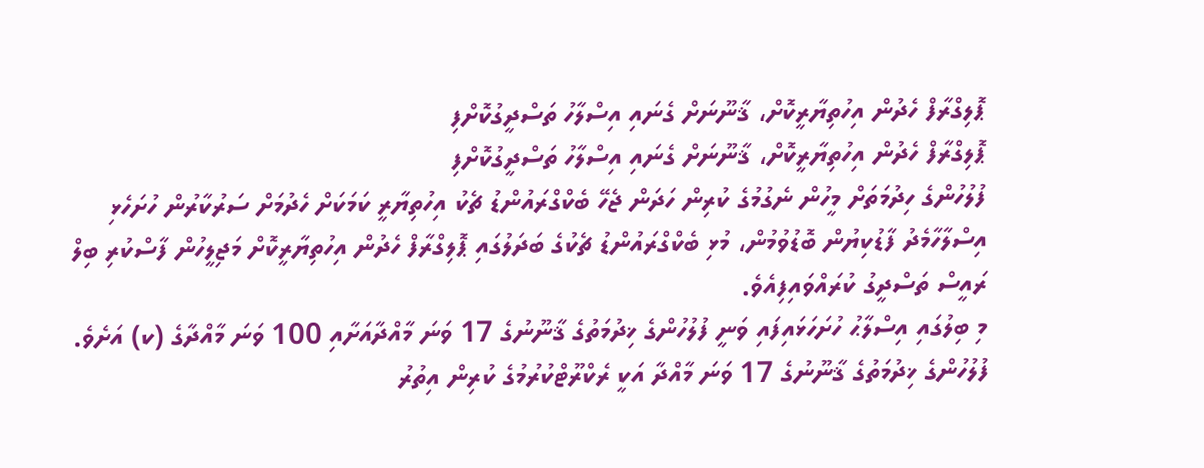ޕޮލިގްރާފް ހެދުން އިހުތިޔާރީކޮށް، ޤާނޫނަށް ގެނައި އިސްލާހު ތަސްދީގުކޮށްފި
ޕޮލިގްރާފް ހެދުން އިހުތިޔާރީކޮށް، ޤާނޫނަށް ގެނައި އިސްލާހު ތަސްދީގުކޮށްފި
ފުލުހުންގެ ހިދުމަތަށް މީހުން ނެގުމުގެ ކުރިން ހަދަން ޖެހޭ ބެކްގްރައުންޑު ޗެކު އިހުތިޔާރީ ކަމަކަށް ހެދުމަށް ސަރުކާރުން ހުށަހެޅި އިސްލާހާމެދު ފާޑުކިޔުން ބޮޑުވުމުން، މުޅި ބެކްގްރައުންޑު ޗެކުގެ ބަދަލުގައި ޕޮލިގްރާފް ހެދުން އިހުތިޔާރީކޮށް މަޖިލީހުން ފާސްކުރި ބިލް ރައީސް ތަސްދީގު ކުރައްވައިފިއެވެ.
މި ބިލުގައި އިސްލާޙު ހުށަހަޅައިފައި ވަނީ ފުލުހުންގެ ޚިދުމަތުގެ ޤާނޫނުގެ 17 ވަނަ މާއްދާއަށާއި 100 ވަނަ މާއްދާގެ (ކ) އަށެވެ. ފުލުހުންގެ ޚިދުމަތުގެ ޤާނޫނުގެ 17 ވަނަ މާއްދާ އަކީ ރެކްރޫޓްކުރުމުގެ ކުރިން އިތުރު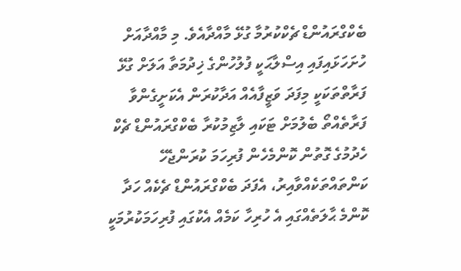ބެކްގްރައުންޑް ޗެކްކުރުމާ ގުޅޭ މާއްދާއެވެ. މި މާއްދާއަށް ހުށަހަޅައިފައި އިސްލާޙަކީ ފުލުހުންގެ ޚިދުމަތާ އަލަށް ގުޅޭ ފަރާތްތަކަކީ މިފަދަ ވަޒީފާއެއް އަދާކުރަން އެކަށީގެންވާ ފަރާތެއްތޯ ބެލުމަށް ޓަކައި ލާޒިމުކުރާ ބެކްގްރައުންޑް ޗެކް ހެދުމުގެ ގޮތުން ކޮންމެހެން ފުރިހަމަ ކުރަންޖެހޭ ކަންތައްތަކެއްވާއިރު، އެފަދަ ބެކްގްރައުންޑް ޗެކެއް ހަދާ ކޮންމެ ޙާލަތެއްގައި އެ ހުރިހާ ކަމެއް އެކުގައި ފުރިހަމަކުރުމަކީ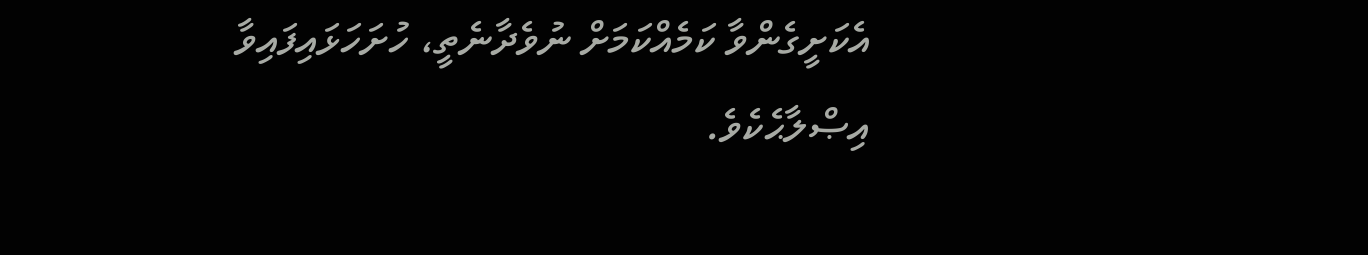އެކަށީގެންވާ ކަމެއްކަމަށް ނުވެދާނެތީ، ހުށަހަޅައިފައިވާ އިޞްލާޙެކެވެ.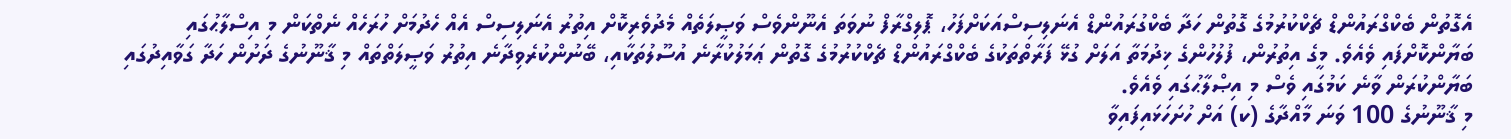އެގޮތުން ބެކްގްރައުންޑް ޗެކްކުރުމުގެ ގޮތުން ހަދާ ބެކްގުރައުންޑް އެނަލިސިސްއަކަށްފަހު، ޕޮލިގްރާފް ނުވަތަ އެނޫންވެސް ވަޞީލަތެއް މެދުވެރިކޮށް އިތުރު އެނަލިސިސް އެއް ހެދުމަށް ހުރަހެއް ނެތްކަން މި އިސްލާޙުގައި ބަޔާންކޮށްފައި ވެއެވެ. މީގެ އިތުރުން، ފުލުހުންގެ ޚިދުމަތާ އަލަށް ގުޅޭ ފަރާތްތަކުގެ ބެކްގްރައުންޑް ޗެކްކުރުމުގެ ގޮތުން ޢަމަލުކުރާނެ އުސޫލުތަކާއި، ބޭނުންކުރެވިދާނެ އިތުރު ވަޞީލަތްތައް މި ޤާނޫނުގެ ދަށުން ހަދާ ގަވާއިދުގައި ބަޔާންކުރަން ވާނެ ކަމުގައި ވެސް މި އިޞްލާޙުގައި ވެއެވެ.
މި ޤާނޫނުގެ 100 ވަނަ މާއްދާގެ (ކ) އަށް ހުށަހަޅައިފައިވާ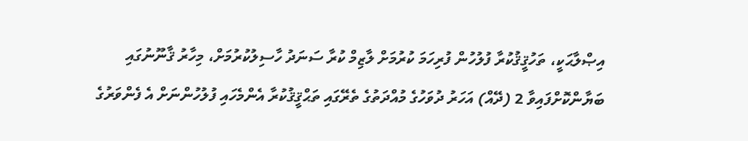އިޞްލާޙަކީ، ތަހުޤީޤުކުރާ ފުލުހުން ފުރިހަމަ ކުރުމަށް ލާޒިމް ކުރާ ސަނަދު ހާސިލުކުރުމަށް، މިހާރު ޤާނޫނުގައި ބަޔާންކޮށްފައިވާ 2 (ދޭއް) އަހަރު ދުވަހުގެ މުއްދަތުގެ ތެރޭގައި ތަޙްޤީޤުކުރާ އެންމެހައި ފުލުހުންނަށް އެ ފެންވަރުގެ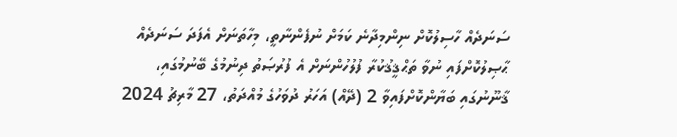ސަނަދެއް ހާސިލުކޮށް ނިންމިދާނެ ކަމަށް ނުފެންނާތީ، މިހާތަނަށް އެފަދަ ސަނަދެއް ޙާޞިލުކޮށްފައި ނުވާ ތަޙްޤީޤުކުރާ ފުލުހުންނަށް އެ ފުރުޞަތު ދިނުމުގެ ބޭނުމުގައި، ޤާނޫނުގައި ބަޔާންކޮށްފައިވާ 2 (ދޭއް) އަހަރު ދުވަހުގެ މުއްދަތު، 27 މާރިޗު 2024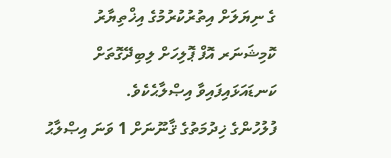ގެ ނިޔަލަށް އިތުރުކުރުމުގެ އިޚްތިޔާރު ކޮމިޝަނަރ އޮފް ޕޮލިހަށް ލިބިދޭގޮތަށް ކަނޑައަޅައިފައިވާ އިޞްލާޙެކެވެ.
ފުލުހުންގެ ޚިދުމަތުގެ ޤާނޫނަށް 1 ވަނަ އިޞްލާޙު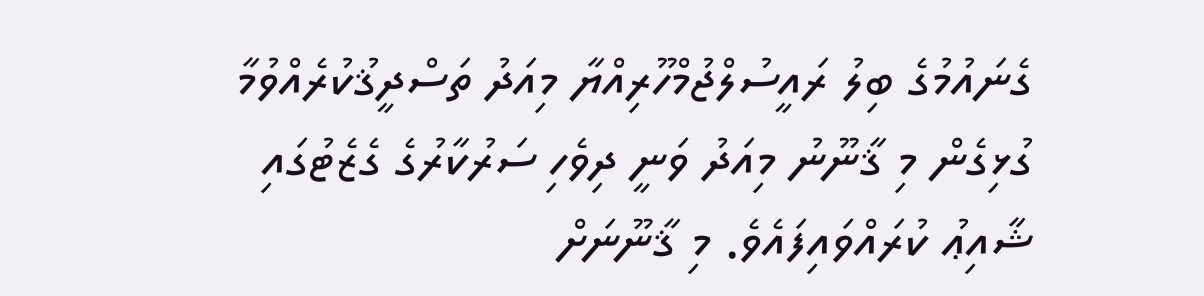ގެނައުމުގެ ބިލު ރައީސުލްޖުމްހޫރިއްޔާ މިއަދު ތަސްދީޤުކުރެއްވުމާ ގުޅިގެން މި ޤާނޫނު މިއަދު ވަނީ ދިވެހި ސަރުކާރުގެ ގެޒެޓުގައި ޝާއިޢު ކުރައްވައިފައެވެ. މި ޤާނޫނަށް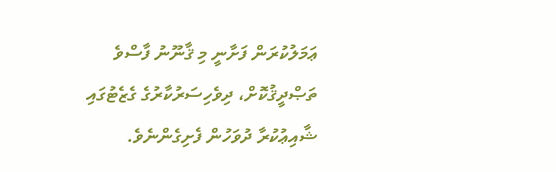ޢަމަލުކުރަން ފަށާނީ މި ޤާނޫނު ފާސްވެ ތަޞްދީޤުކޮށް، ދިވެހިސަރުކާރުގެ ގެޒެޓުގައި ޝާއިޢުކުރާ ދުވަހުން ފެށިގެންނެވެ.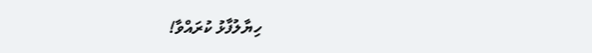ހިޔާލުފާޅު ކުރައްވާ!